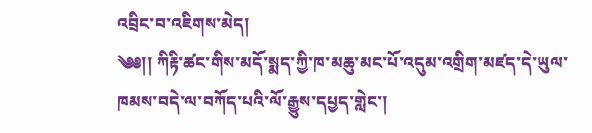འབྲིང་བ་འཇིགས་མེད།
༄༅།། ཀིརྟི་ཚང་གིས་མདོ་སྨད་ཀྱི་ཁ་མཆུ་མང་པོ་འདུམ་འགྲིག་མཛད་དེ་ཡུལ་ཁམས་བདེ་ལ་བཀོད་པའི་ལོ་རྒྱུས་དཔྱད་གླེང་།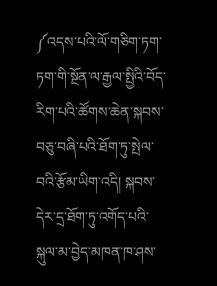༼འདས་པའི་ལོ་གཅིག་ཏག་ཏག་གི་སྔོན་ལ་རྒྱལ་སྤྱིའི་བོད་རིག་པའི་ཚོགས་ཆེན་སྐབས་བཅུ་བཞི་པའི་ཐོག་ཏུ་སྤེལ་བའི་རྩོམ་ཡིག་འདི། སྐབས་དེར་དྲ་ཐོག་ཏུ་འགོད་པའི་སྐུལ་མ་བྱེད་མཁན་ཁ་ཤས་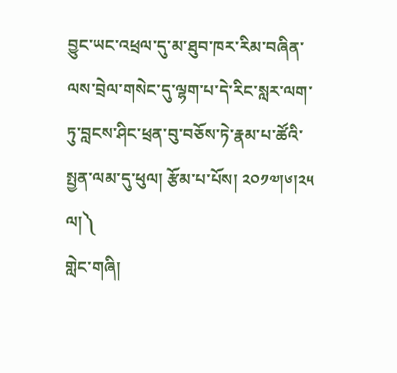བྱུང་ཡང་འཕྲལ་དུ་མ་ཐུབ་ཁར་རིམ་བཞིན་ལས་བྲེལ་གསེང་དུ་ལྷག་པ་དེ་རིང་སླར་ལག་ཏུ་བླངས་ཤིང་ཕྲན་བུ་བཅོས་ཏེ་རྣམ་པ་ཚོའི་སྤྱན་ལམ་དུ་ཕུལ། རྩོམ་པ་པོས། ༢༠༡༧།༦།༢༥ ལ།༽
གླེང་གཞི།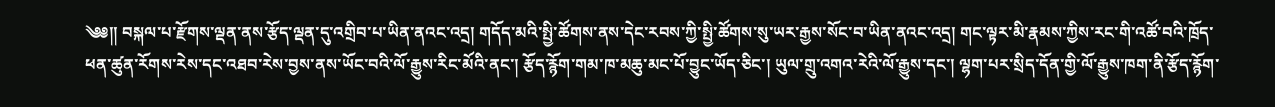༄༅།། བསྐལ་པ་རྫོགས་ལྡན་ནས་རྩོད་ལྡན་དུ་འགྲིབ་པ་ཡིན་ནའང་འདྲ། གདོད་མའི་སྤྱི་ཚོགས་ནས་དེང་རབས་ཀྱི་སྤྱི་ཚོགས་སུ་ཡར་རྒྱས་སོང་བ་ཡིན་ནའང་འདྲ། གང་ལྟར་མི་རྣམས་ཀྱིས་རང་གི་འཚོ་བའི་ཁྲོད་ཕན་ཚུན་རོགས་རེས་དང་འཐབ་རེས་བྱས་ནས་ཡོང་བའི་ལོ་རྒྱུས་རིང་མོའི་ནང་། རྩོད་རྙོག་གམ་ཁ་མཆུ་མང་པོ་བྱུང་ཡོད་ཅིང་། ཡུལ་གྲུ་འགའ་རེའི་ལོ་རྒྱུས་དང་། ལྷག་པར་སྲིད་དོན་གྱི་ལོ་རྒྱུས་ཁག་ནི་རྩོད་རྙོག་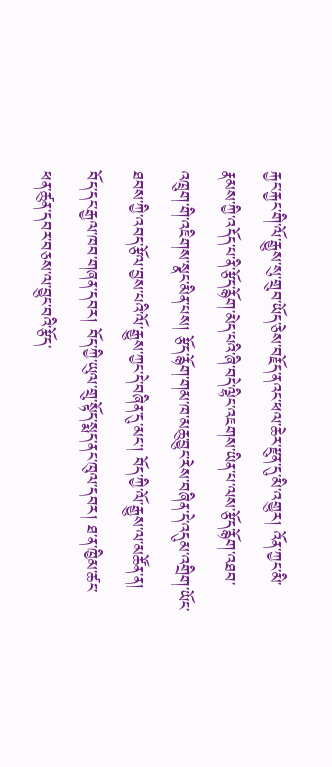རྐྱང་རྐྱང་གི་ལོ་རྒྱུས་སུ་གྲུབ་ཡོད་ཅེས་བརྗོད་ནའང་ཕལ་ཆེར་རྫུན་དུ་མི་འགྱུར། འོན་ཀྱང་མི་རྣམས་ཀྱི་འདོད་པ་ནི་རྩོད་རྙོག་མེད་པའི་ཞི་བདེ་ལྷིང་འཇགས་ཡིན་པ་ལས་རྩོད་རྙོག་འཐབ་འཁྲུག་གི་འཇིགས་སྣང་མིན་པས། རྩོད་རྙོག་གམ་ཁ་མཆུ་བྱུང་རེས་བཞིན་དེ་འདུམ་འགྲིག་ཡོང་ཐབས་ཀྱི་འབད་རྩོལ་བྱས་པའི་ལོ་རྒྱུས་ཀྱང་དེ་བཞིན་དུ་མང་། བོད་ཀྱི་ལོ་རྒྱུས་ལ་མཚོན་ན། བོད་དང་རྒྱལ་ཁབ་གཞན་དབར། བོད་ཀྱི་ཡུལ་གྲུ་སྟོད་སྨད་ནང་ཁུལ་དབར། ཐ་ན་ཁྱིམ་ཚང་ཕན་ཚུན་དབར་བཅས་ལ་བྱུང་བའི་རྩོད་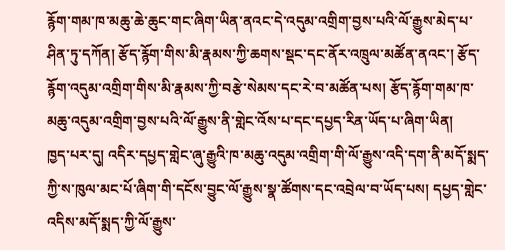རྙོག་གམ་ཁ་མཆུ་ཆེ་ཆུང་གང་ཞིག་ཡིན་ནའང་དེ་འདུམ་འགྲིག་བྱས་པའི་ལོ་རྒྱུས་མེད་པ་ཤིན་ཏུ་དཀོན། རྩོད་རྙོག་གིས་མི་རྣམས་ཀྱི་ཆགས་སྡང་དང་ནོར་འཁྲུལ་མཚོན་ནའང་། རྩོད་རྙོག་འདུམ་འགྲིག་གིས་མི་རྣམས་ཀྱི་བརྩེ་སེམས་དང་རེ་བ་མཚོན་པས། རྩོད་རྙོག་གམ་ཁ་མཆུ་འདུམ་འགྲིག་བྱས་པའི་ལོ་རྒྱུས་ནི་གླེང་འོས་པ་དང་དཔྱད་རིན་ཡོད་པ་ཞིག་ཡིན།
ཁྱད་པར་དུ། འདིར་དཔྱད་གླེང་ཞུ་རྒྱུའི་ཁ་མཆུ་འདུམ་འགྲིག་གི་ལོ་རྒྱུས་འདི་དག་ནི་མདོ་སྨད་ཀྱི་ས་ཁུལ་མང་པོ་ཞིག་གི་དངོས་བྱུང་ལོ་རྒྱུས་སྣ་ཚོགས་དང་འབྲེལ་བ་ཡོད་པས། དཔྱད་གླེང་འདིས་མདོ་སྨད་ཀྱི་ལོ་རྒྱུས་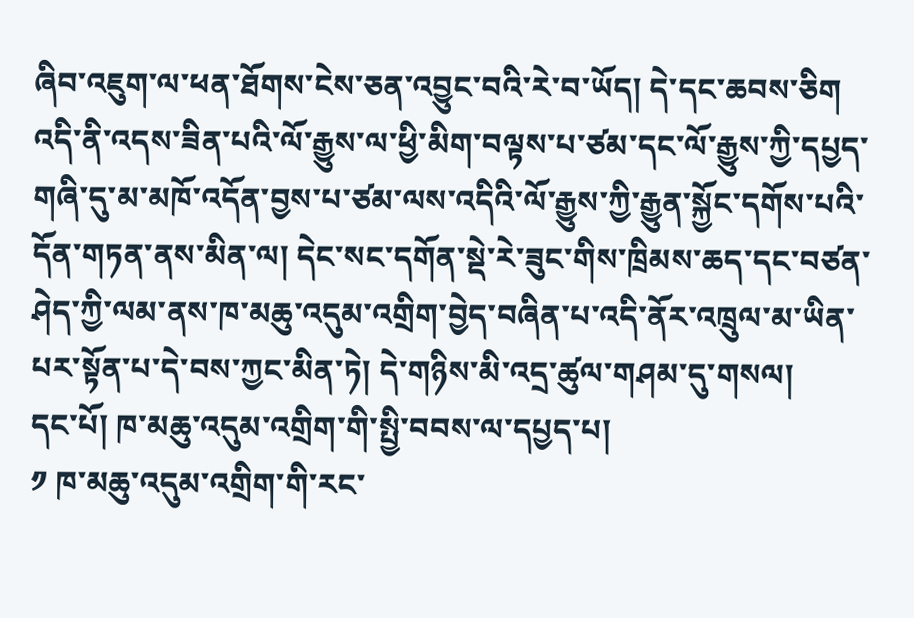ཞིབ་འཇུག་ལ་ཕན་ཐོགས་ངེས་ཅན་འབྱུང་བའི་རེ་བ་ཡོད། དེ་དང་ཆབས་ཅིག འདི་ནི་འདས་ཟིན་པའི་ལོ་རྒྱུས་ལ་ཕྱི་མིག་བལྟས་པ་ཙམ་དང་ལོ་རྒྱུས་ཀྱི་དཔྱད་གཞི་དུ་མ་མཁོ་འདོན་བྱས་པ་ཙམ་ལས་འདིའི་ལོ་རྒྱུས་ཀྱི་རྒྱུན་སྐྱོང་དགོས་པའི་དོན་གཏན་ནས་མིན་ལ། དེང་སང་དགོན་སྡེ་རེ་ཟུང་གིས་ཁྲིམས་ཆད་དང་བཙན་ཤེད་ཀྱི་ལམ་ནས་ཁ་མཆུ་འདུམ་འགྲིག་བྱེད་བཞིན་པ་འདི་ནོར་འཁྲུལ་མ་ཡིན་པར་སྟོན་པ་དེ་བས་ཀྱང་མིན་ཏེ། དེ་གཉིས་མི་འདྲ་ཚུལ་གཤམ་དུ་གསལ།
དང་པོ། ཁ་མཆུ་འདུམ་འགྲིག་གི་སྤྱི་བབས་ལ་དཔྱད་པ།
༡ ཁ་མཆུ་འདུམ་འགྲིག་གི་རང་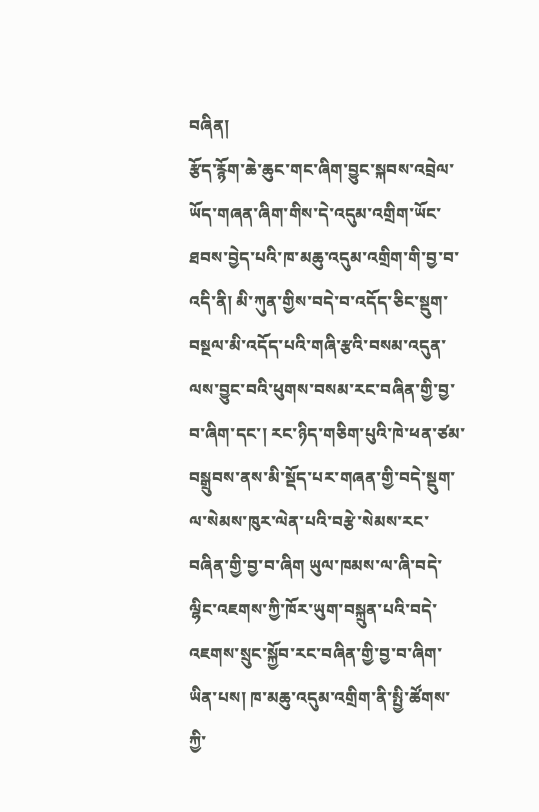བཞིན།
རྩོད་རྙོག་ཆེ་ཆུང་གང་ཞིག་བྱུང་སྐབས་འབྲེལ་ཡོད་གཞན་ཞིག་གིས་དེ་འདུམ་འགྲིག་ཡོང་ཐབས་བྱེད་པའི་ཁ་མཆུ་འདུམ་འགྲིག་གི་བྱ་བ་འདི་ནི། མི་ཀུན་གྱིས་བདེ་བ་འདོད་ཅིང་སྡུག་བསྔལ་མི་འདོད་པའི་གཞི་རྩའི་བསམ་འདུན་ལས་བྱུང་བའི་ཕུགས་བསམ་རང་བཞིན་གྱི་བྱ་བ་ཞིག་དང་། རང་ཉིད་གཅིག་པུའི་ཁེ་ཕན་ཙམ་བསྒྲུབས་ནས་མི་སྡོད་པར་གཞན་གྱི་བདེ་སྡུག་ལ་སེམས་ཁུར་ལེན་པའི་བརྩེ་སེམས་རང་བཞིན་གྱི་བྱ་བ་ཞིག ཡུལ་ཁམས་ལ་ཞི་བདེ་ལྷིང་འཇགས་ཀྱི་ཁོར་ཡུག་བསྐྲུན་པའི་བདེ་འཇགས་སྲུང་སྐྱོབ་རང་བཞིན་གྱི་བྱ་བ་ཞིག་ཡིན་པས། ཁ་མཆུ་འདུམ་འགྲིག་ནི་སྤྱི་ཚོགས་ཀྱི་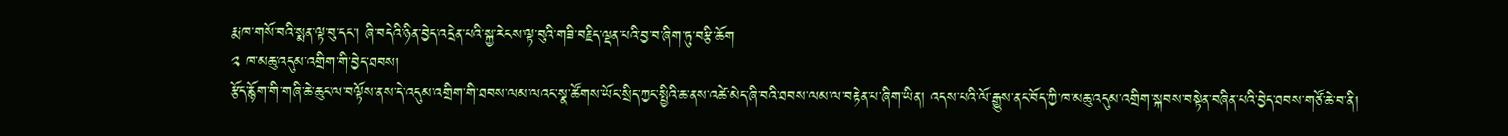རྨ་ཁ་གསོ་བའི་སྨན་ལྟ་བུ་དང་། ཞི་བདེའི་ཉིན་བྱེད་འདྲེན་པའི་སྐྱ་རེངས་ལྟ་བུའི་གཟི་བརྗིད་ལྡན་པའི་བྱ་བ་ཞིག་ཏུ་བརྩི་ཆོག
༢ ཁ་མཆུ་འདུམ་འགྲིག་གི་བྱེད་ཐབས།
རྩོད་རྙོག་གི་གཞི་ཆེ་ཆུང་ལ་བལྟོས་ནས་དེ་འདུམ་འགྲིག་གི་ཐབས་ལམ་ལའང་སྣ་ཚོགས་ཡོང་སྲིད་ཀྱང་སྤྱིའི་ཆ་ནས་འཚེ་མེད་ཞི་བའི་ཐབས་ལམ་ལ་བརྟེན་པ་ཞིག་ཡིན། འདས་པའི་ལོ་རྒྱུས་ནང་བོད་ཀྱི་ཁ་མཆུ་འདུམ་འགྲིག་སྐབས་བསྟེན་བཞིན་པའི་བྱེད་ཐབས་གཙོ་ཆེ་བ་ནི།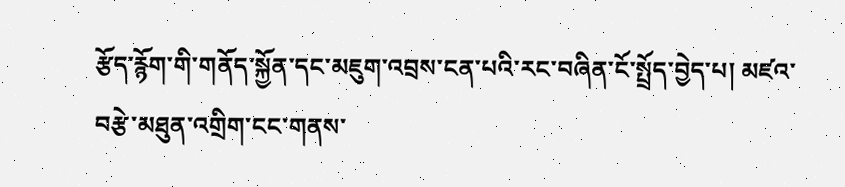རྩོད་རྙོག་གི་གནོད་སྐྱོན་དང་མཇུག་འབྲས་ངན་པའི་རང་བཞིན་ངོ་སྤྲོད་བྱེད་པ། མཛའ་བརྩེ་མཐུན་འགྲིག་ངང་གནས་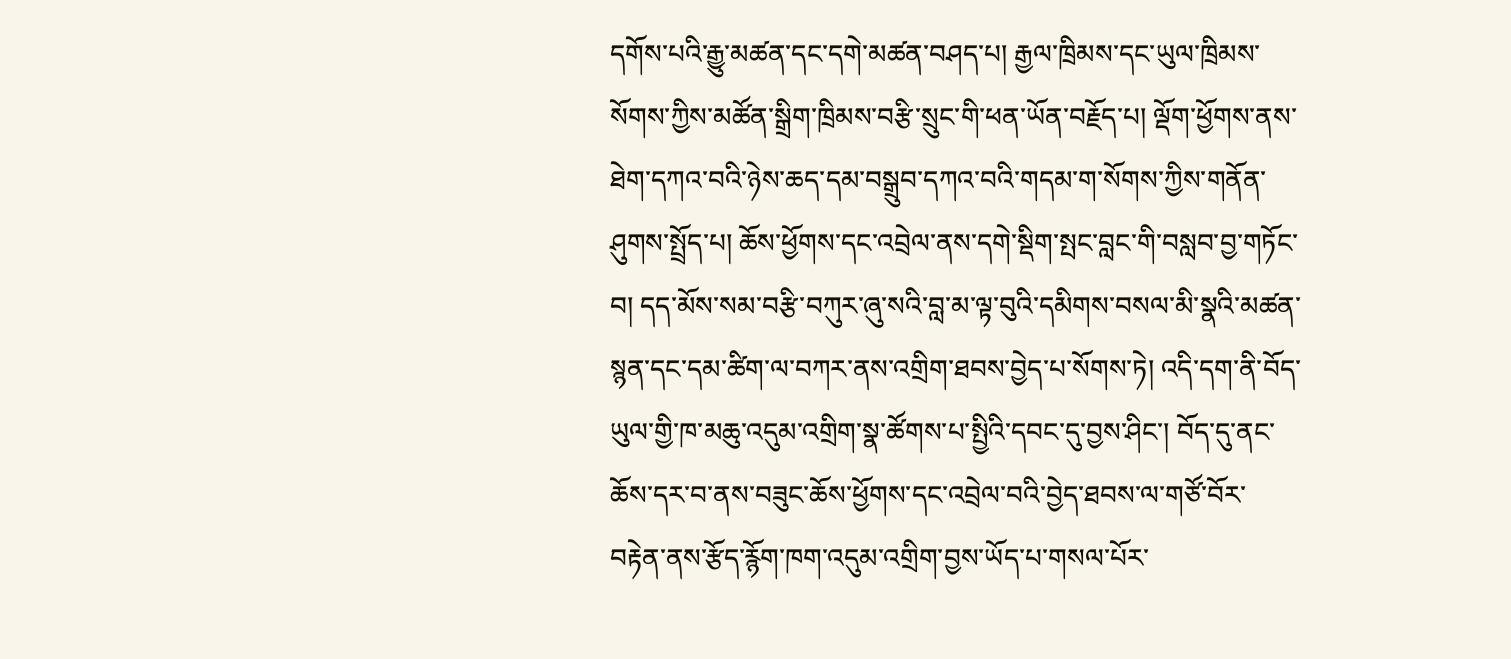དགོས་པའི་རྒྱུ་མཚན་དང་དགེ་མཚན་བཤད་པ། རྒྱལ་ཁྲིམས་དང་ཡུལ་ཁྲིམས་སོགས་ཀྱིས་མཚོན་སྒྲིག་ཁྲིམས་བརྩི་སྲུང་གི་ཕན་ཡོན་བརྗོད་པ། ལྡོག་ཕྱོགས་ནས་ཐེག་དཀའ་བའི་ཉེས་ཆད་དམ་བསྒྲུབ་དཀའ་བའི་གདམ་ག་སོགས་ཀྱིས་གནོན་ཤུགས་སྤྲོད་པ། ཆོས་ཕྱོགས་དང་འབྲེལ་ནས་དགེ་སྡིག་སྤང་བླང་གི་བསླབ་བྱ་གཏོང་བ། དད་མོས་སམ་བརྩི་བཀུར་ཞུ་སའི་བླ་མ་ལྟ་བུའི་དམིགས་བསལ་མི་སྣའི་མཚན་སྙན་དང་དམ་ཚིག་ལ་བཀར་ནས་འགྲིག་ཐབས་བྱེད་པ་སོགས་ཏེ། འདི་དག་ནི་བོད་ཡུལ་གྱི་ཁ་མཆུ་འདུམ་འགྲིག་སྣ་ཚོགས་པ་སྤྱིའི་དབང་དུ་བྱས་ཤིང་། བོད་དུ་ནང་ཆོས་དར་བ་ནས་བཟུང་ཆོས་ཕྱོགས་དང་འབྲེལ་བའི་བྱེད་ཐབས་ལ་གཙོ་བོར་བརྟེན་ནས་རྩོད་རྙོག་ཁག་འདུམ་འགྲིག་བྱས་ཡོད་པ་གསལ་པོར་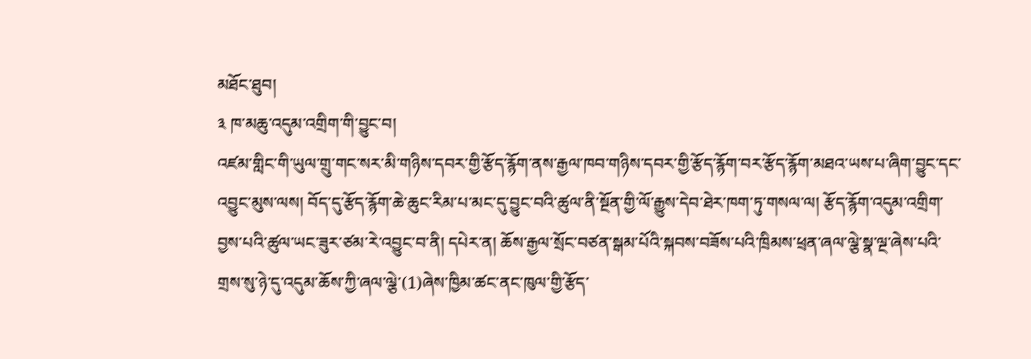མཐོང་ཐུབ།
༣ ཁ་མཆུ་འདུམ་འགྲིག་གི་བྱུང་བ།
འཛམ་གླིང་གི་ཡུལ་གྲུ་གང་སར་མི་གཉིས་དབར་གྱི་རྩོད་རྙོག་ནས་རྒྱལ་ཁབ་གཉིས་དབར་གྱི་རྩོད་རྙོག་བར་རྩོད་རྙོག་མཐའ་ཡས་པ་ཞིག་བྱུང་དང་འབྱུང་མུས་ལས། བོད་དུ་རྩོད་རྙོག་ཆེ་ཆུང་རིམ་པ་མང་དུ་བྱུང་བའི་ཚུལ་ནི་སྔོན་གྱི་ལོ་རྒྱུས་དེབ་ཐེར་ཁག་ཏུ་གསལ་ལ། རྩོད་རྙོག་འདུམ་འགྲིག་བྱས་པའི་ཚུལ་ཡང་ཟུར་ཙམ་རེ་འབྱུང་བ་ནི། དཔེར་ན། ཆོས་རྒྱལ་སྲོང་བཙན་སྒམ་པོའི་སྐབས་བཟོས་པའི་ཁྲིམས་ཕྲན་ཞལ་ལྕེ་སྣ་ལྔ་ཞེས་པའི་གྲས་སུ་ཉེ་དུ་འདུམ་ཆོས་ཀྱི་ཞལ་ལྕེ་(1)ཞེས་ཁྱིམ་ཚང་ནང་ཁུལ་གྱི་རྩོད་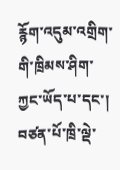རྙོག་འདུམ་འགྲིག་གི་ཁྲིམས་ཤིག་ཀྱང་ཡོད་པ་དང་། བཙན་པོ་ཁྲི་ལྡེ་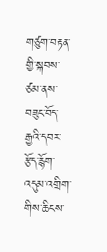གཙུག་བརྟན་གྱི་སྐབས་ཙམ་ནས་བཟུང་བོད་རྒྱའི་དབར་རྩོད་རྙོག་འདུམ་འགྲིག་གིས་ཆིངས་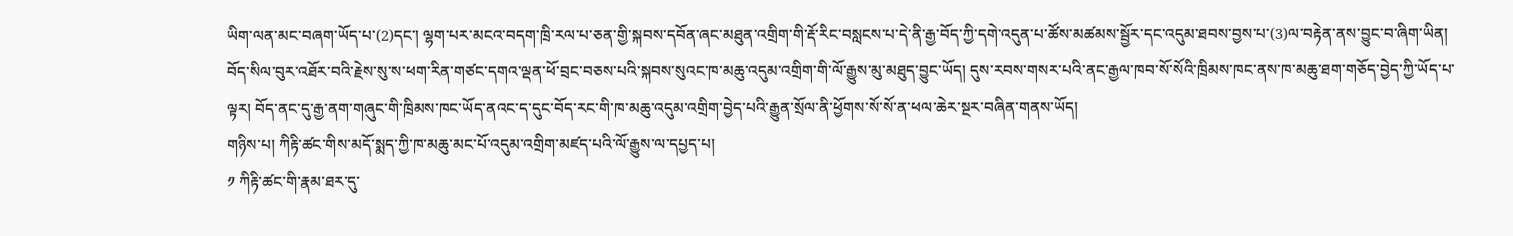ཡིག་ལན་མང་བཞག་ཡོད་པ་(2)དང་། ལྷག་པར་མངའ་བདག་ཁྲི་རལ་པ་ཅན་གྱི་སྐབས་དབོན་ཞང་མཐུན་འགྲིག་གི་རྡོ་རིང་བསླངས་པ་དེ་ནི་རྒྱ་བོད་ཀྱི་དགེ་འདུན་པ་ཚོས་མཚམས་སྦྱོར་དང་འདུམ་ཐབས་བྱས་པ་(3)ལ་བརྟེན་ནས་བྱུང་བ་ཞིག་ཡིན། བོད་སིལ་བུར་འཐོར་བའི་རྗེས་སུ་ས་ཕག་རིན་གཙང་དགའ་ལྡན་ཕོ་བྲང་བཅས་པའི་སྐབས་སུའང་ཁ་མཆུ་འདུམ་འགྲིག་གི་ལོ་རྒྱུས་མུ་མཐུད་བྱུང་ཡོད། དུས་རབས་གསར་པའི་ནང་རྒྱལ་ཁབ་སོ་སོའི་ཁྲིམས་ཁང་ནས་ཁ་མཆུ་ཐག་གཅོད་བྱེད་ཀྱི་ཡོད་པ་ལྟར། བོད་ནང་དུ་རྒྱ་ནག་གཞུང་གི་ཁྲིམས་ཁང་ཡོད་ནའང་ད་དུང་བོད་རང་གི་ཁ་མཆུ་འདུམ་འགྲིག་བྱེད་པའི་རྒྱུན་སྲོལ་ནི་ཕྱོགས་སོ་སོ་ན་ཕལ་ཆེར་སྔར་བཞིན་གནས་ཡོད།
གཉིས་པ། ཀིརྟི་ཚང་གིས་མདོ་སྨད་ཀྱི་ཁ་མཆུ་མང་པོ་འདུམ་འགྲིག་མཛད་པའི་ལོ་རྒྱུས་ལ་དཔྱད་པ།
༡ ཀིརྟི་ཚང་གི་རྣམ་ཐར་དུ་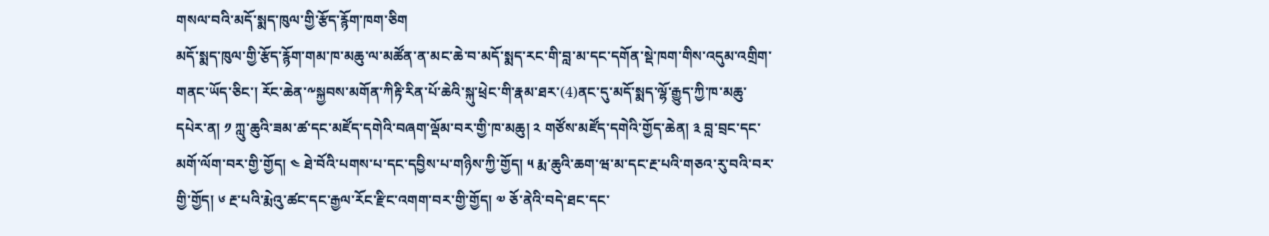གསལ་བའི་མདོ་སྨད་ཁུལ་གྱི་རྩོད་རྙོག་ཁག་ཅིག
མདོ་སྨད་ཁུལ་གྱི་རྩོད་རྙོག་གམ་ཁ་མཆུ་ལ་མཚོན་ན་མང་ཆེ་བ་མདོ་སྨད་རང་གི་བླ་མ་དང་དགོན་སྡེ་ཁག་གིས་འདུམ་འགྲིག་གནང་ཡོད་ཅིང་། རོང་ཆེན་༸སྐྱབས་མགོན་ཀིརྟི་རིན་པོ་ཆེའི་སྐུ་ཕྲེང་གི་རྣམ་ཐར་(4)ནང་དུ་མདོ་སྨད་ལྷོ་རྒྱུད་ཀྱི་ཁ་མཆུ་དཔེར་ན། ༡ ཀླུ་ཆུའི་ཟམ་ཚ་དང་མཛོད་དགེའི་བཞག་ལྡོམ་བར་གྱི་ཁ་མཆུ། ༢ གཙོས་མཛོད་དགེའི་གྱོད་ཆེན། ༣ བླ་བྲང་དང་མགོ་ལོག་བར་གྱི་གྱོད། ༤ ཐེ་བོའི་པགས་པ་དང་དབྱིས་པ་གཉིས་ཀྱི་གྱོད། ༥ རྨ་ཆུའི་ཆག་ཝ་མ་དང་རྔ་པའི་གཅའ་རུ་བའི་བར་གྱི་གྱོད། ༦ རྔ་པའི་རྨེའུ་ཚང་དང་རྒྱལ་རོང་རྫིང་འགག་བར་གྱི་གྱོད། ༧ ཅོ་ནེའི་བདེ་ཐང་དང་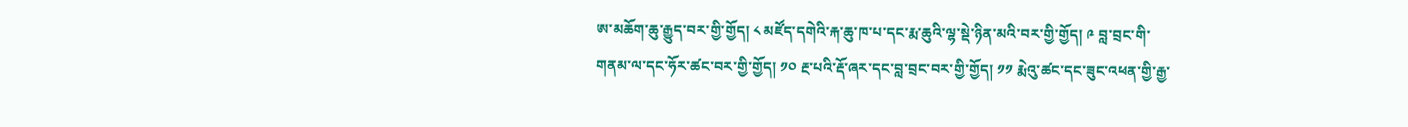ཨ་མཆོག་ཆུ་རྒྱུད་བར་གྱི་གྱོད། ༨ མཛོད་དགེའི་རྐ་ཆུ་ཁ་པ་དང་རྨ་ཆུའི་ལྷ་སྡེ་ཉིན་མའི་བར་གྱི་གྱོད། ༩ བླ་བྲང་གི་གནམ་ལ་དང་ཧོར་ཚང་བར་གྱི་གྱོད། ༡༠ རྔ་པའི་རྡོ་ཞར་དང་བླ་བྲང་བར་གྱི་གྱོད། ༡༡ རྨེའུ་ཚང་དང་ཟུང་འཕན་གྱི་རྒྱ་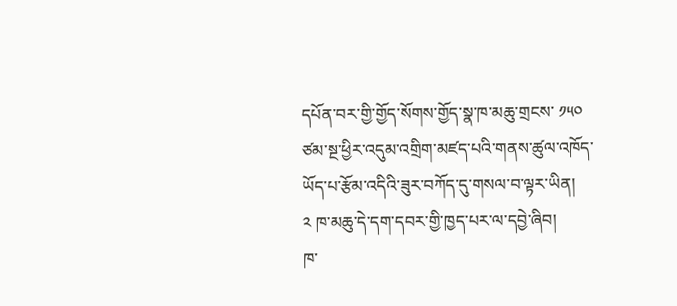དཔོན་བར་གྱི་གྱོད་སོགས་གྱོད་སྣ་ཁ་མཆུ་གྲངས་ ༡༥༠ ཙམ་སྔ་ཕྱིར་འདུམ་འགྲིག་མཛད་པའི་གནས་ཚུལ་འཁོད་ཡོད་པ་རྩོམ་འདིའི་ཟུར་བཀོད་དུ་གསལ་བ་ལྟར་ཡིན།
༢ ཁ་མཆུ་དེ་དག་དབར་གྱི་ཁྱད་པར་ལ་དབྱེ་ཞིབ།
ཁ་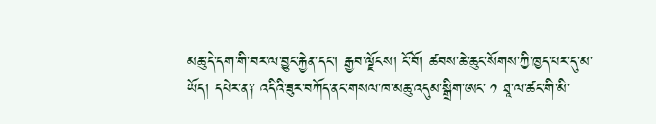མཆུ་དེ་དག་གི་བར་ལ་བྱུང་རྐྱེན་དང་། རྒྱབ་ལྗོངས། ངོ་བོ། ཚབས་ཆེ་ཆུང་སོགས་ཀྱི་ཁྱད་པར་དུ་མ་ཡོད། དཔེར་ན༑ འདིའི་ཟུར་བཀོད་ནང་གསལ་ཁ་མཆུ་འདུམ་སྒྲིག་ཨང་ ༡ ཐཱ་ལ་ཚང་གི་མི་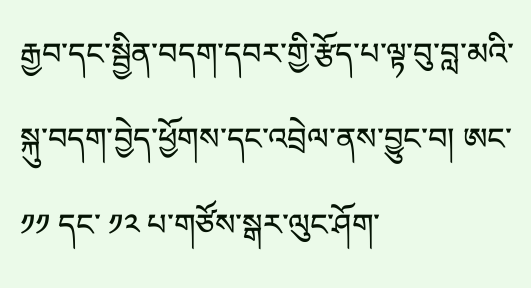རྒྱབ་དང་སྦྱིན་བདག་དབར་གྱི་རྩོད་པ་ལྟ་བུ་བླ་མའི་སྐུ་བདག་བྱེད་ཕྱོགས་དང་འབྲེལ་ནས་བྱུང་བ། ཨང་ ༡༡ དང་ ༡༢ པ་གཙོས་སྒར་ལུང་ཤོག་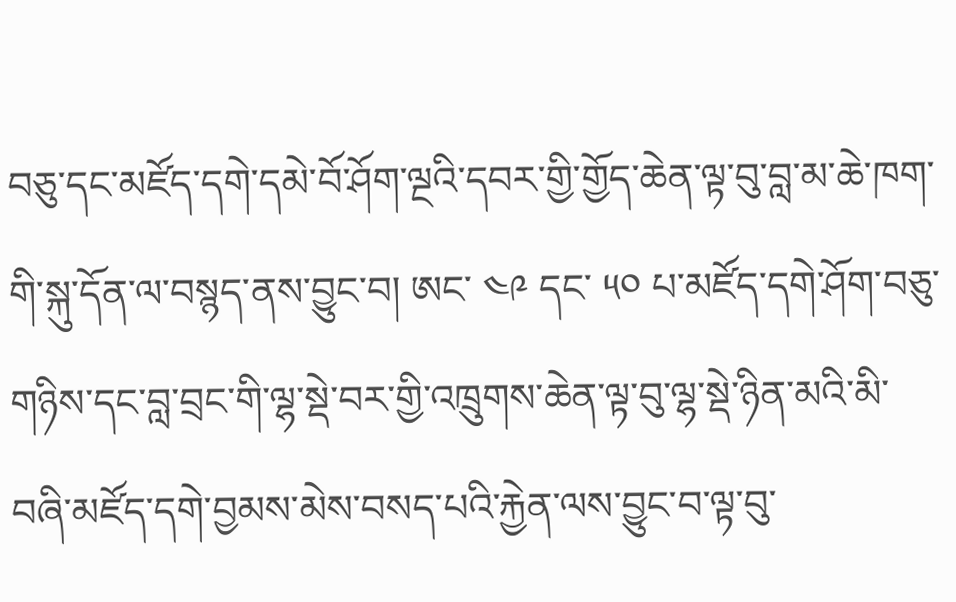བཅུ་དང་མཛོད་དགེ་དམེ་བོ་ཤོག་ལྔའི་དབར་གྱི་གྱོད་ཆེན་ལྟ་བུ་བླ་མ་ཆེ་ཁག་གི་སྐུ་དོན་ལ་བསྙད་ནས་བྱུང་བ། ཨང་ ༤༩ དང་ ༥༠ པ་མཛོད་དགེ་ཤོག་བཅུ་གཉིས་དང་བླ་བྲང་གི་ལྷ་སྡེ་བར་གྱི་འཁྲུགས་ཆེན་ལྟ་བུ་ལྷ་སྡེ་ཉིན་མའི་མི་བཞི་མཛོད་དགེ་བྱམས་མེས་བསད་པའི་རྐྱེན་ལས་བྱུང་བ་ལྟ་བུ་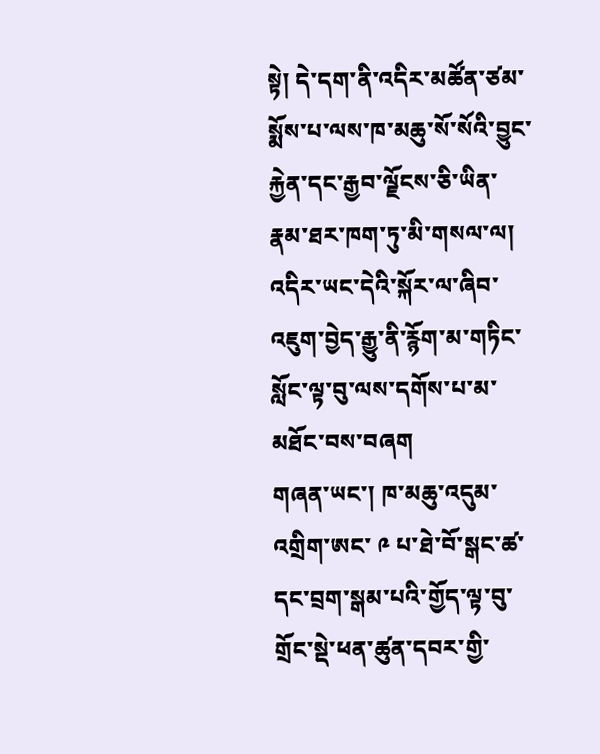སྟེ། དེ་དག་ནི་འདིར་མཚོན་ཙམ་སྨོས་པ་ལས་ཁ་མཆུ་སོ་སོའི་བྱུང་རྐྱེན་དང་རྒྱབ་ལྗོངས་ཅི་ཡིན་རྣམ་ཐར་ཁག་ཏུ་མི་གསལ་ལ། འདིར་ཡང་དེའི་སྐོར་ལ་ཞིབ་འཇུག་བྱེད་རྒྱུ་ནི་རྙོག་མ་གཏིང་སློང་ལྟ་བུ་ལས་དགོས་པ་མ་མཐོང་བས་བཞག
གཞན་ཡང་། ཁ་མཆུ་འདུམ་འགྲིག་ཨང་ ༩ པ་ཐེ་བོ་སྒང་ཚ་དང་བྲག་སྒམ་པའི་གྱོད་ལྟ་བུ་གྲོང་སྡེ་ཕན་ཚུན་དབར་གྱི་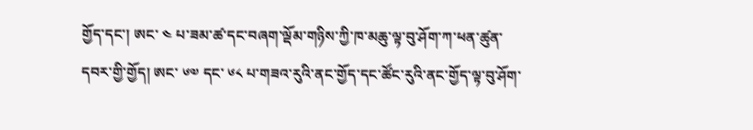གྱོད་དང་། ཨང་ ༤ པ་ཟམ་ཚ་དང་བཞག་ལྡོམ་གཉིས་ཀྱི་ཁ་མཆུ་ལྟ་བུ་ཤོག་ཀ་ཕན་ཚུན་དབར་གྱི་གྱོད། ཨང་ ༦༧ དང་ ༦༨ པ་གཟའ་རུའི་ནང་གྱོད་དང་ཚོང་རུའི་ནང་གྱོད་ལྟ་བུ་ཤོག་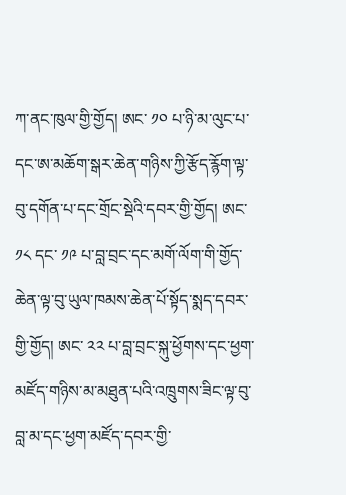ཀ་ནང་ཁུལ་གྱི་གྱོད། ཨང་ ༡༠ པ་ཉི་མ་ལུང་པ་དང་ཨ་མཆོག་སྒར་ཆེན་གཉིས་ཀྱི་རྩོད་རྙོག་ལྟ་བུ་དགོན་པ་དང་གྲོང་སྡེའི་དབར་གྱི་གྱོད། ཨང་ ༡༨ དང་ ༡༩ པ་བླ་བྲང་དང་མགོ་ལོག་གི་གྱོད་ཆེན་ལྟ་བུ་ཡུལ་ཁམས་ཆེན་པོ་སྟོད་སྨད་དབར་གྱི་གྱོད། ཨང་ ༢༢ པ་བླ་བྲང་སྐུ་ཕྱོགས་དང་ཕྱག་མཛོད་གཉིས་མ་མཐུན་པའི་འཁྲུགས་ཟིང་ལྟ་བུ་བླ་མ་དང་ཕྱག་མཛོད་དབར་གྱི་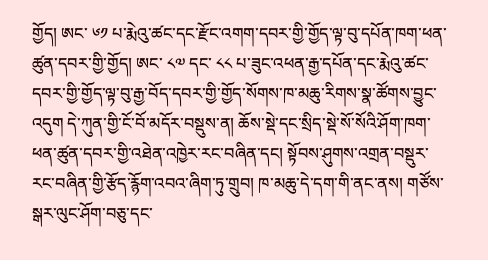གྱོད། ཨང་ ༦༡ པ་རྨེའུ་ཚང་དང་རྫོང་འགག་དབར་གྱི་གྱོད་ལྟ་བུ་དཔོན་ཁག་ཕན་ཚུན་དབར་གྱི་གྱོད། ཨང་ ༨༧ དང་ ༨༨ པ་ཟུང་འཕན་རྒྱ་དཔོན་དང་རྨེའུ་ཚང་དབར་གྱི་གྱོད་ལྟ་བུ་རྒྱ་བོད་དབར་གྱི་གྱོད་སོགས་ཁ་མཆུ་རིགས་སྣ་ཚོགས་བྱུང་འདུག དེ་ཀུན་གྱི་ངོ་བོ་མདོར་བསྡུས་ན། ཆོས་སྡེ་དང་སྲིད་སྡེ་སོ་སོའི་ཤོག་ཁག་ཕན་ཚུན་དབར་གྱི་འཐེན་འཁྱེར་རང་བཞིན་དང། སྟོབས་ཤུགས་འགྲན་བསྡུར་རང་བཞིན་གྱི་རྩོད་རྙོག་འབའ་ཞིག་ཏུ་གྲུབ། ཁ་མཆུ་དེ་དག་གི་ནང་ནས། གཙོས་སྒར་ལུང་ཤོག་བཅུ་དང་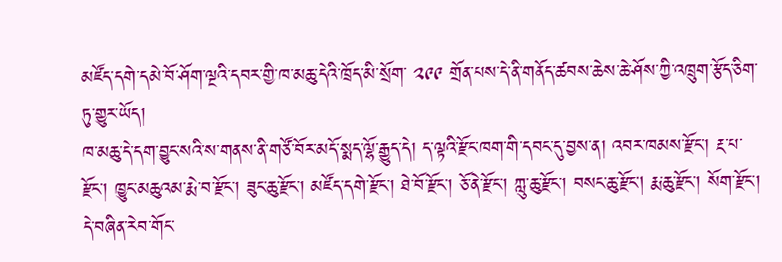མཛོད་དགེ་དམེ་བོ་ཤོག་ལྔའི་དབར་གྱི་ཁ་མཆུ་དེའི་ཁྲོད་མི་སྲོག་ ༢༩༩ གྲོན་པས་དེ་ནི་གནོད་ཚབས་ཆེས་ཆེ་ཤོས་ཀྱི་འཁྲུག་རྩོད་ཅིག་ཏུ་གྱུར་ཡོད།
ཁ་མཆུ་དེ་དག་བྱུང་སའི་ས་གནས་ནི་གཙོ་བོར་མདོ་སྨད་ལྷོ་རྒྱུད་དེ། ད་ལྟའི་རྫོང་ཁག་གི་དབང་དུ་བྱས་ན། འབར་ཁམས་རྫོང་། རྔ་པ་རྫོང་། ཁྱུང་མཆུའམ་རྨེ་བ་རྫོང་། ཟུང་ཆུ་རྫོང་། མཛོད་དགེ་རྫོང་། ཐེ་བོ་རྫོང་། ཅོ་ནེ་རྫོང་། ཀླུ་ཆུ་རྫོང་། བསང་ཆུ་རྫོང། རྨ་ཆུ་རྫོང་། སོག་རྫོང་། དེ་བཞིན་རེབ་གོང་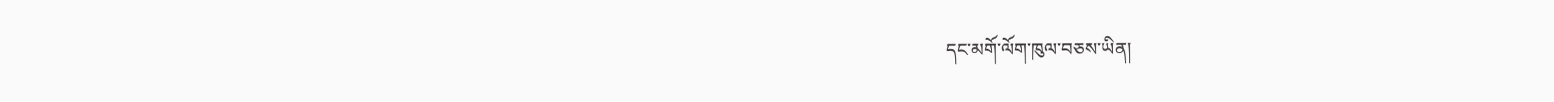དང་མགོ་ལོག་ཁུལ་བཅས་ཡིན།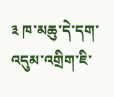༣ ཁ་མཆུ་དེ་དག་འདུམ་འགྲིག་ཇི་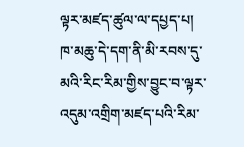ལྟར་མཛད་ཚུལ་ལ་དཔྱད་པ།
ཁ་མཆུ་དེ་དག་ནི་མི་རབས་དུ་མའི་རིང་རིམ་གྱིས་བྱུང་བ་ལྟར་འདུམ་འགྲིག་མཛད་པའི་རིམ་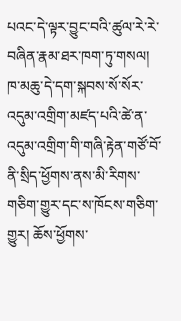པའང་དེ་ལྟར་བྱུང་བའི་ཚུལ་རེ་རེ་བཞིན་རྣམ་ཐར་ཁག་ཏུ་གསལ། ཁ་མཆུ་དེ་དག་སྐབས་སོ་སོར་འདུམ་འགྲིག་མཛད་པའི་ཚེ་ན་འདུམ་འགྲིག་གི་གཞི་རྟེན་གཙོ་བོ་ནི་སྲིད་ཕྱོགས་ནས་མི་རིགས་གཅིག་གྱུར་དང་ས་ཁོངས་གཅིག་གྱུར། ཆོས་ཕྱོགས་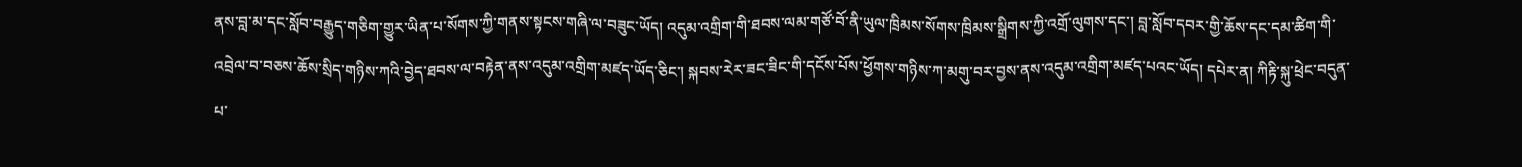ནས་བླ་མ་དང་སློབ་བརྒྱུད་གཅིག་གྱུར་ཡིན་པ་སོགས་ཀྱི་གནས་སྟངས་གཞི་ལ་བཟུང་ཡོད། འདུམ་འགྲིག་གི་ཐབས་ལམ་གཙོ་བོ་ནི་ཡུལ་ཁྲིམས་སོགས་ཁྲིམས་སྒྲིགས་ཀྱི་འགྲོ་ལུགས་དང་། བླ་སློབ་དབར་གྱི་ཆོས་དང་དམ་ཚིག་གི་འབྲེལ་བ་བཅས་ཆོས་སྲིད་གཉིས་ཀའི་བྱེད་ཐབས་ལ་བརྟེན་ནས་འདུམ་འགྲིག་མཛད་ཡོད་ཅིང་། སྐབས་རེར་ཟང་ཟིང་གི་དངོས་པོས་ཕྱོགས་གཉིས་ཀ་མགུ་བར་བྱས་ནས་འདུམ་འགྲིག་མཛད་པའང་ཡོད། དཔེར་ན། ཀིརྟི་སྐུ་ཕྲེང་བདུན་པ་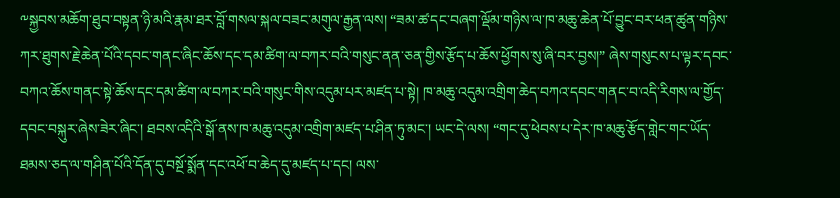༸སྐྱབས་མཆོག་ཐུབ་བསྟན་ཉི་མའི་རྣམ་ཐར་བློ་གསལ་སྐལ་བཟང་མགུལ་རྒྱན་ལས། “ཟམ་ཚ་དང་བཞག་ལྡོམ་གཉིས་ལ་ཁ་མཆུ་ཆེན་པོ་བྱུང་བར་ཕན་ཚུན་གཉིས་ཀར་ཐུགས་རྗེ་ཆེན་པོའི་དབང་གནང་ཞིང་ཆོས་དང་དམ་ཚིག་ལ་བཀར་བའི་གསུང་ནན་ཅན་གྱིས་རྩོད་པ་ཆོས་ཕྱོགས་སུ་ཞི་བར་བྱས།” ཞེས་གསུངས་པ་ལྟར་དབང་བཀའ་ཆོས་གནང་སྟེ་ཆོས་དང་དམ་ཚིག་ལ་བཀར་བའི་གསུང་གིས་འདུམ་པར་མཛད་པ་སྟེ། ཁ་མཆུ་འདུམ་འགྲིག་ཆེད་བཀའ་དབང་གནང་བ་འདི་རིགས་ལ་གྱོད་དབང་བསྐུར་ཞེས་ཟེར་ཞིང་། ཐབས་འདིའི་སྒོ་ནས་ཁ་མཆུ་འདུམ་འགྲིག་མཛད་པ་ཤིན་ཏུ་མང་། ཡང་དེ་ལས། “གང་དུ་ཕེབས་པ་དེར་ཁ་མཆུ་རྩོད་གླེང་གང་ཡོད་ཐམས་ཅད་ལ་གཤིན་པོའི་དོན་དུ་བསྔོ་སྨོན་དང་འཕོ་བ་ཆེད་དུ་མཛད་པ་དང། ལས་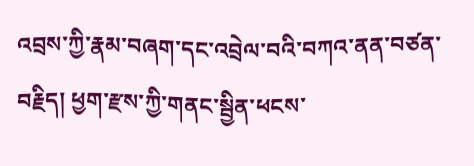འབྲས་ཀྱི་རྣམ་བཞག་དང་འབྲེལ་བའི་བཀའ་ནན་བཙན་བརྗིད། ཕྱག་རྫས་ཀྱི་གནང་སྦྱིན་ཕངས་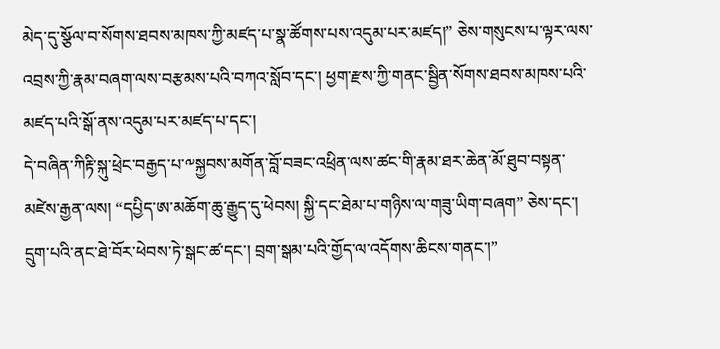མེད་དུ་སྩོལ་བ་སོགས་ཐབས་མཁས་ཀྱི་མཛད་པ་སྣ་ཚོགས་པས་འདུམ་པར་མཛད།” ཅེས་གསུངས་པ་ལྟར་ལས་འབྲས་ཀྱི་རྣམ་བཞག་ལས་བརྩམས་པའི་བཀའ་སློབ་དང་། ཕྱག་རྫས་ཀྱི་གནང་སྦྱིན་སོགས་ཐབས་མཁས་པའི་མཛད་པའི་སྒོ་ནས་འདུམ་པར་མཛད་པ་དང་།
དེ་བཞིན་ཀིརྟི་སྐུ་ཕྲེང་བརྒྱད་པ་༸སྐྱབས་མགོན་བློ་བཟང་འཕྲིན་ལས་ཚང་གི་རྣམ་ཐར་ཆེན་མོ་ཐུབ་བསྟན་མཛེས་རྒྱན་ལས། “དཔྱིད་ཨ་མཆོག་ཆུ་རྒྱུད་དུ་ཕེབས། སྐྱི་དང་ཐེམ་པ་གཉིས་ལ་གཟུ་ཡིག་བཞག” ཅེས་དང་། དྲུག་པའི་ནང་ཐེ་བོར་ཕེབས་ཏེ་སྒང་ཚ་དང་། བྲག་སྒམ་པའི་གྱོད་ལ་འདོགས་ཆིངས་གནང་།”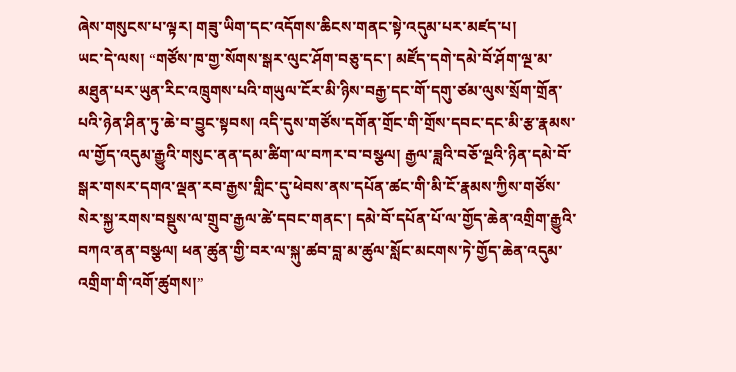ཞེས་གསུངས་པ་ལྟར། གཟུ་ཡིག་དང་འདོགས་ཆིངས་གནང་སྟེ་འདུམ་པར་མཛད་པ།
ཡང་དེ་ལས། “གཙོས་ཁ་གྱ་སོགས་སྒར་ལུང་ཤོག་བཅུ་དང་། མཛོད་དགེ་དམེ་བོ་ཤོག་ལྔ་མ་མཐུན་པར་ཡུན་རིང་འཁྲུགས་པའི་གཡུལ་ངོར་མི་ཉིས་བརྒྱ་དང་གོ་དགུ་ཙམ་ལུས་སྲོག་གྲོན་པའི་ཉེན་ཤིན་ཏུ་ཆེ་བ་བྱུང་སྟབས། འདི་དུས་གཙོས་དགོན་གྲོང་གི་གྲོས་དབང་དང་མི་རྩ་རྣམས་ལ་གྱོད་འདུམ་རྒྱུའི་གསུང་ནན་དམ་ཚིག་ལ་བཀར་བ་བསྩལ། རྒྱལ་ཟླའི་བཅོ་ལྔའི་ཉིན་དམེ་བོ་སྒར་གསར་དགའ་ལྡན་རབ་རྒྱས་གླིང་དུ་ཕེབས་ནས་དཔོན་ཚང་གི་མི་ངོ་རྣམས་ཀྱིས་གཙོས་སེར་སྐྱ་རགས་བསྡུས་ལ་གྲུབ་རྒྱལ་ཚེ་དབང་གནང་། དམེ་བོ་དཔོན་པོ་ལ་གྱོད་ཆེན་འགྲིག་རྒྱུའི་བཀའ་ནན་བསྩལ། ཕན་ཚུན་གྱི་བར་ལ་སྐུ་ཚབ་བླ་མ་ཚུལ་སློང་མངགས་ཏེ་གྱོད་ཆེན་འདུམ་འགྲིག་གི་འགོ་ཚུགས།”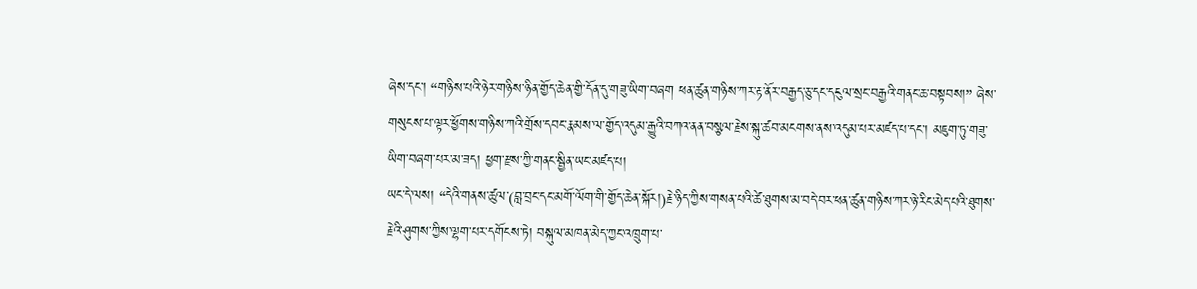ཞེས་དང་། “གཉིས་པའི་ཉེར་གཉིས་ཉིན་གྱོད་ཆེན་གྱི་དོན་དུ་གཟུ་ཡིག་བཞག ཕན་ཚུན་གཉིས་ཀར་རྟ་ནོར་བརྒྱད་ཅུ་དང་དངུལ་སྲང་བརྒྱའི་གནང་ཆ་བསྟབས།” ཞེས་གསུངས་པ་ལྟར་ཕྱོགས་གཉིས་ཀའི་གྲོས་དབང་རྣམས་ལ་གྱོད་འདུམ་རྒྱུའི་བཀའ་ནན་བསྩལ་རྗེས་སྐུ་ཚབ་མངགས་ནས་འདུམ་པར་མཛད་པ་དང་། མཇུག་ཏུ་གཟུ་ཡིག་བཞག་པར་མ་ཟད། ཕྱག་རྫས་ཀྱི་གནང་སྦྱིན་ཡང་མཛད་པ།
ཡང་དེ་ལས། “དེའི་གནས་ཚུལ་(བླ་བྲང་དང་མགོ་ལོག་གི་གྱོད་ཆེན་སྐོར།)རྗེ་ཉིད་ཀྱིས་གསན་པའི་ཚེ་ཐུགས་མ་བདེ་བར་ཕན་ཚུན་གཉིས་ཀར་ཉེ་རིང་མེད་པའི་ཐུགས་རྗེའི་ཤུགས་ཀྱིས་ལྷག་པར་དགོངས་ཏེ། བསྐུལ་མཁན་མེད་ཀྱང་འཁྲུག་པ་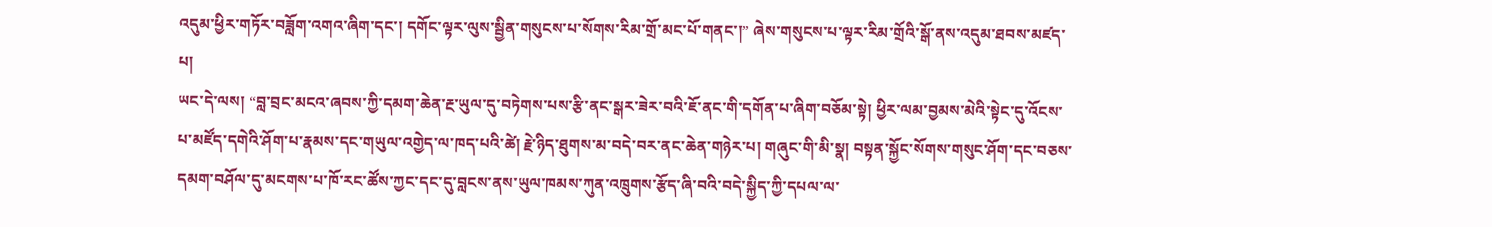འདུམ་ཕྱིར་གཏོར་བཟློག་འགའ་ཞིག་དང་། དགོང་ལྟར་ལུས་སྦྱིན་གསུངས་པ་སོགས་རིམ་གྲོ་མང་པོ་གནང་།” ཞེས་གསུངས་པ་ལྟར་རིམ་གྲོའི་སྒོ་ནས་འདུམ་ཐབས་མཛད་པ།
ཡང་དེ་ལས། “བླ་བྲང་མངའ་ཞབས་ཀྱི་དམག་ཆེན་རྔ་ཡུལ་དུ་བཏེགས་པས་རྩི་ནང་སྒར་ཟེར་བའི་ཇོ་ནང་གི་དགོན་པ་ཞིག་བཅོམ་སྟེ། ཕྱིར་ལམ་བྱམས་མེའི་སྟེང་དུ་འོངས་པ་མཛོད་དགེའི་ཤོག་པ་རྣམས་དང་གཡུལ་འགྱེད་ལ་ཁད་པའི་ཚེ། རྗེ་ཉིད་ཐུགས་མ་བདེ་བར་ནང་ཆེན་གཉེར་པ། གཞུང་གི་མི་སྣ། བསྟན་སྐྱོང་སོགས་གསུང་ཤོག་དང་བཅས་དམག་བཤོལ་དུ་མངགས་པ་ཁོ་རང་ཚོས་ཀྱང་དང་དུ་བླངས་ནས་ཡུལ་ཁམས་ཀུན་འཁྲུགས་རྩོད་ཞི་བའི་བདེ་སྐྱིད་ཀྱི་དཔལ་ལ་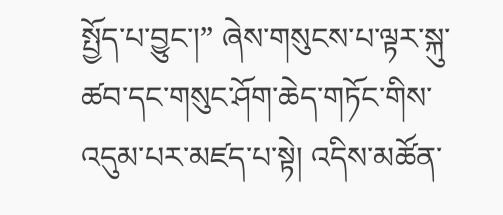སྤྱོད་པ་བྱུང་།” ཞེས་གསུངས་པ་ལྟར་སྐུ་ཚབ་དང་གསུང་ཤོག་ཆེད་གཏོང་གིས་འདུམ་པར་མཛད་པ་སྟེ། འདིས་མཚོན་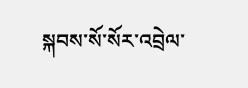སྐབས་སོ་སོར་འབྲེལ་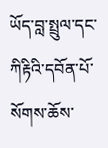ཡོད་བླ་སྤྲུལ་དང་ཀིརྟིའི་དབོན་པོ་སོགས་ཆོས་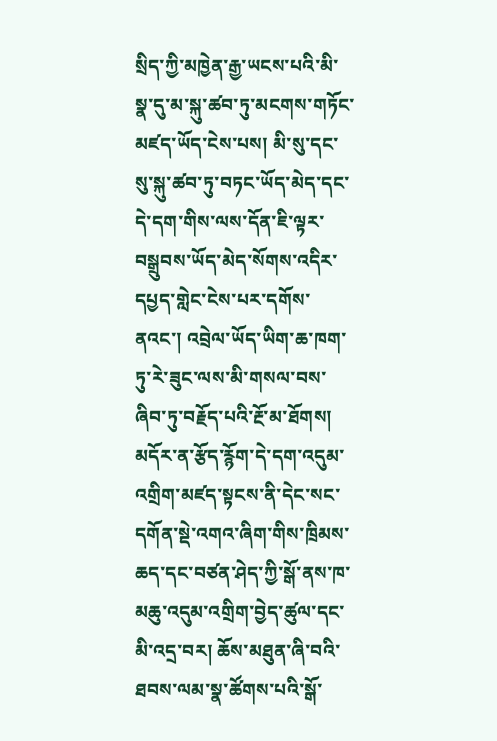སྲིད་ཀྱི་མཁྱེན་རྒྱ་ཡངས་པའི་མི་སྣ་དུ་མ་སྐུ་ཚབ་ཏུ་མངགས་གཏོང་མཛད་ཡོད་ངེས་པས། མི་སུ་དང་སུ་སྐུ་ཚབ་ཏུ་བཏང་ཡོད་མེད་དང་དེ་དག་གིས་ལས་དོན་ཇི་ལྟར་བསྒྲུབས་ཡོད་མེད་སོགས་འདིར་དཔྱད་གླེང་ངེས་པར་དགོས་ནའང་། འབྲེལ་ཡོད་ཡིག་ཆ་ཁག་ཏུ་རེ་ཟུང་ལས་མི་གསལ་བས་ཞིབ་ཏུ་བརྗོད་པའི་རྔོ་མ་ཐོགས། མདོར་ན་རྩོད་རྙོག་དེ་དག་འདུམ་འགྲིག་མཛད་སྟངས་ནི་དེང་སང་དགོན་སྡེ་འགའ་ཞིག་གིས་ཁྲིམས་ཆད་དང་བཙན་ཤེད་ཀྱི་སྒོ་ནས་ཁ་མཆུ་འདུམ་འགྲིག་བྱེད་ཚུལ་དང་མི་འདྲ་བར། ཆོས་མཐུན་ཞི་བའི་ཐབས་ལམ་སྣ་ཚོགས་པའི་སྒོ་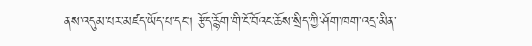ནས་འདུམ་པར་མཛད་ཡོད་པ་དང། རྩོད་རྙོག་གི་ངོ་བོའང་ཆོས་སྲིད་ཀྱི་ཤོག་ཁག་འདྲ་མིན་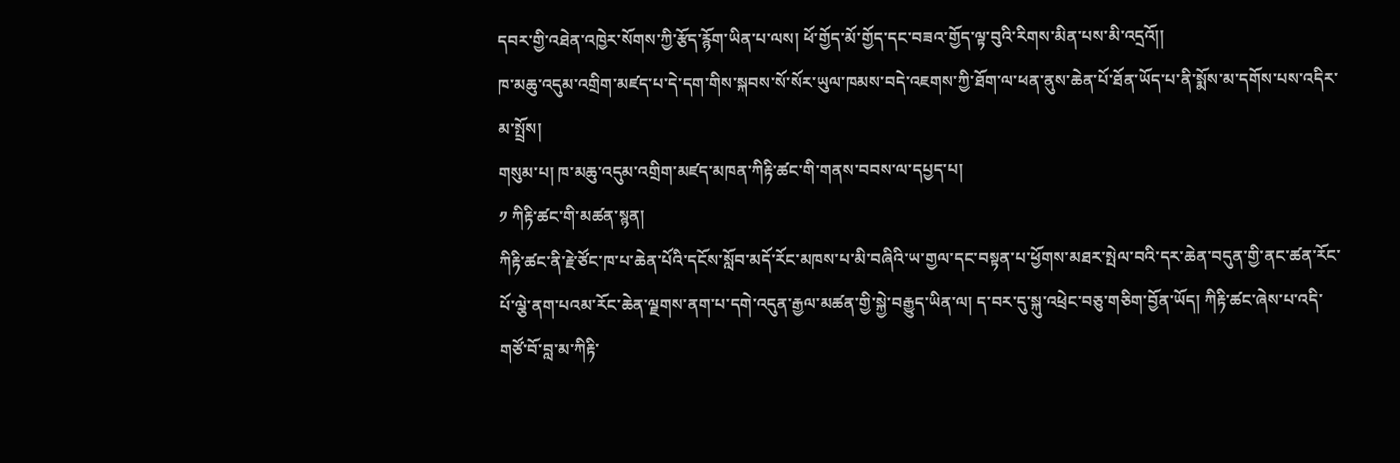དབར་གྱི་འཐེན་འཁྱེར་སོགས་ཀྱི་རྩོད་རྙོག་ཡིན་པ་ལས། ཕོ་གྱོད་མོ་གྱོད་དང་བཟའ་གྱོད་ལྟ་བུའི་རིགས་མིན་པས་མི་འདྲའོ།།
ཁ་མཆུ་འདུམ་འགྲིག་མཛད་པ་དེ་དག་གིས་སྐབས་སོ་སོར་ཡུལ་ཁམས་བདེ་འཇགས་ཀྱི་ཐོག་ལ་ཕན་ནུས་ཆེན་པོ་ཐོན་ཡོད་པ་ནི་སྨོས་མ་དགོས་པས་འདིར་མ་སྤྲོས།
གསུམ་པ། ཁ་མཆུ་འདུམ་འགྲིག་མཛད་མཁན་ཀིརྟི་ཚང་གི་གནས་བབས་ལ་དཔྱད་པ།
༡ ཀིརྟི་ཚང་གི་མཚན་སྙན།
ཀིརྟི་ཚང་ནི་རྗེ་ཙོང་ཁ་པ་ཆེན་པོའི་དངོས་སློབ་མདོ་རོང་མཁས་པ་མི་བཞིའི་ཡ་གྱལ་དང་བསྟན་པ་ཕྱོགས་མཐར་སྤེལ་བའི་དར་ཆེན་བདུན་གྱི་ནང་ཚན་རོང་པོ་ལྕེ་ནག་པའམ་རོང་ཆེན་ལྗགས་ནག་པ་དགེ་འདུན་རྒྱལ་མཚན་གྱི་སྐྱེ་བརྒྱུད་ཡིན་ལ། ད་བར་དུ་སྐུ་འཕྲེང་བཅུ་གཅིག་བྱོན་ཡོད། ཀིརྟི་ཚང་ཞེས་པ་འདི་གཙོ་བོ་བླ་མ་ཀིརྟི་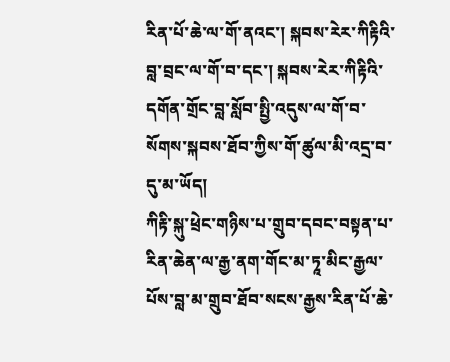རིན་པོ་ཆེ་ལ་གོ་ནའང་། སྐབས་རེར་ཀིརྟིའི་བླ་བྲང་ལ་གོ་བ་དང་། སྐབས་རེར་ཀིརྟིའི་དགོན་གྲོང་བླ་སློབ་སྤྱི་འདུས་ལ་གོ་བ་སོགས་སྐབས་ཐོབ་ཀྱིས་གོ་ཚུལ་མི་འདྲ་བ་དུ་མ་ཡོད།
ཀིརྟི་སྐུ་ཕྲེང་གཉིས་པ་གྲུབ་དབང་བསྟན་པ་རིན་ཆེན་ལ་རྒྱ་ནག་གོང་མ་ཏཱ་མིང་རྒྱལ་པོས་བླ་མ་གྲུབ་ཐོབ་སངས་རྒྱས་རིན་པོ་ཆེ་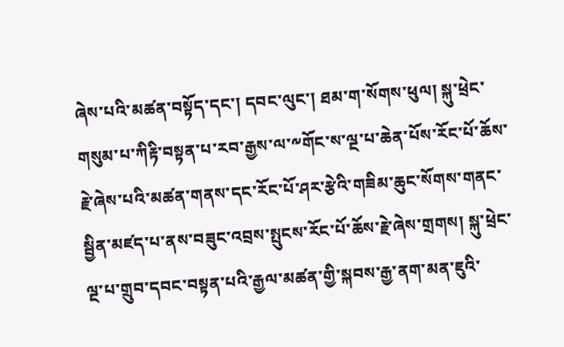ཞེས་པའི་མཚན་བསྟོད་དང་། དབང་ལུང་། ཐམ་ག་སོགས་ཕུལ། སྐུ་ཕྲེང་གསུམ་པ་ཀིརྟི་བསྟན་པ་རབ་རྒྱས་ལ་༸གོང་ས་ལྔ་པ་ཆེན་པོས་རོང་པོ་ཆོས་རྗེ་ཞེས་པའི་མཚན་གནས་དང་རོང་པོ་ཤར་རྩེའི་གཟིམ་ཆུང་སོགས་གནང་སྦྱིན་མཛད་པ་ནས་བཟུང་འབྲས་སྤུངས་རོང་པོ་ཆོས་རྗེ་ཞེས་གྲགས། སྐུ་ཕྲེང་ལྔ་པ་གྲུབ་དབང་བསྟན་པའི་རྒྱལ་མཚན་གྱི་སྐབས་རྒྱ་ནག་མན་ཇུའི་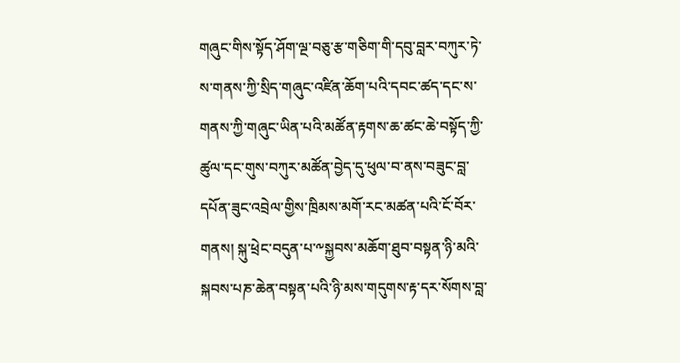གཞུང་གིས་སྟོད་ཤོག་ལྔ་བཅུ་རྩ་གཅིག་གི་དབུ་བླར་བཀུར་ཏེ་ས་གནས་ཀྱི་སྲིད་གཞུང་འཛིན་ཆོག་པའི་དབང་ཚད་དང་ས་གནས་ཀྱི་གཞུང་ཡིན་པའི་མཚོན་རྟགས་ཆ་ཚང་ཆེ་བསྟོད་ཀྱི་ཚུལ་དང་གུས་བཀུར་མཚོན་བྱེད་དུ་ཕུལ་བ་ནས་བཟུང་བླ་དཔོན་ཟུང་འབྲེལ་གྱིས་ཁྲིམས་མགོ་རང་མཚན་པའི་ངོ་བོར་གནས། སྐུ་ཕྲེང་བདུན་པ་༸སྐྱབས་མཆོག་ཐུབ་བསྟན་ཉི་མའི་སྐབས་པཎ་ཆེན་བསྟན་པའི་ཉི་མས་གདུགས་རྟ་དར་སོགས་བླ་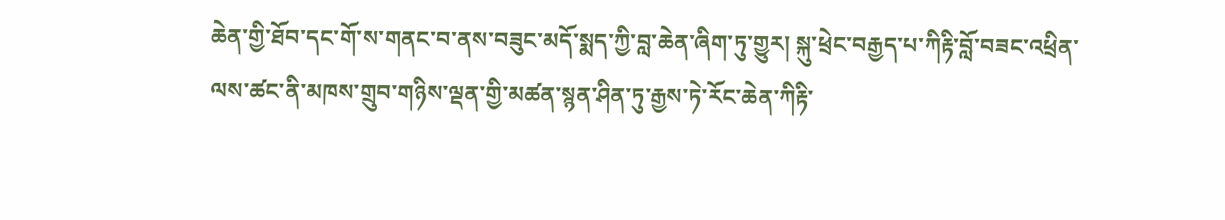ཆེན་གྱི་ཐོབ་དང་གོ་ས་གནང་བ་ནས་བཟུང་མདོ་སྨད་ཀྱི་བླ་ཆེན་ཞིག་ཏུ་གྱུར། སྐུ་ཕྲེང་བརྒྱད་པ་ཀིརྟི་བློ་བཟང་འཕྲིན་ལས་ཚང་ནི་མཁས་གྲུབ་གཉིས་ལྡན་གྱི་མཚན་སྙན་ཤིན་ཏུ་རྒྱས་ཏེ་རོང་ཆེན་ཀིརྟི་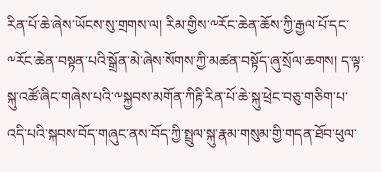རིན་པོ་ཆེ་ཞེས་ཡོངས་སུ་གྲགས་ལ། རིམ་གྱིས་༸རོང་ཆེན་ཆོས་ཀྱི་རྒྱལ་པོ་དང་༸ཪོང་ཆེན་བསྟན་པའི་སྒྲོན་མེ་ཞེས་སོགས་ཀྱི་མཚན་བསྟོད་ཞུ་སྲོལ་ཆགས། ད་ལྟ་སྐུ་འཚོ་ཞིང་གཞེས་པའི་༸སྐྱབས་མགོན་ཀིརྟི་རིན་པོ་ཆེ་སྐུ་ཕྲེང་བཅུ་གཅིག་པ་འདི་པའི་སྐབས་བོད་གཞུང་ནས་བོད་ཀྱི་སྤྲུལ་སྐུ་རྣམ་གསུམ་གྱི་གདན་ཐོབ་ཕུལ་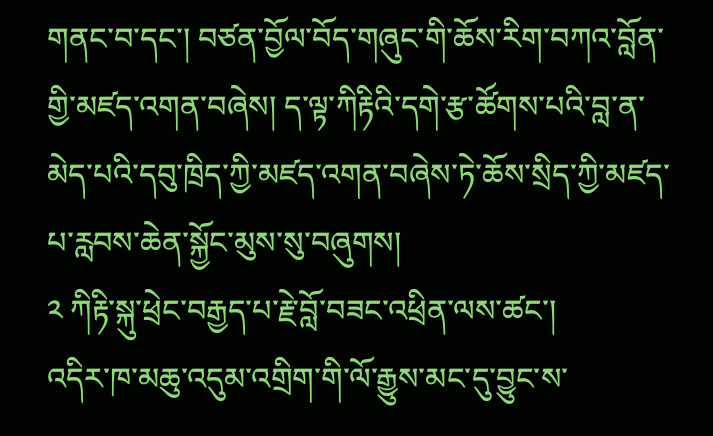གནང་བ་དང་། བཙན་བྱོལ་བོད་གཞུང་གི་ཆོས་རིག་བཀའ་བློན་གྱི་མཛད་འགན་བཞེས། ད་ལྟ་ཀིརྟིའི་དགེ་རྩ་ཚོགས་པའི་བླ་ན་མེད་པའི་དབུ་ཁྲིད་ཀྱི་མཛད་འགན་བཞེས་ཏེ་ཆོས་སྲིད་ཀྱི་མཛད་པ་རླབས་ཆེན་སྐྱོང་མུས་སུ་བཞུགས།
༢ ཀིརྟི་སྐུ་ཕྲེང་བརྒྱད་པ་རྗེ་བློ་བཟང་འཕྲིན་ལས་ཚང་།
འདིར་ཁ་མཆུ་འདུམ་འགྲིག་གི་ལོ་རྒྱུས་མང་དུ་བྱུང་ས་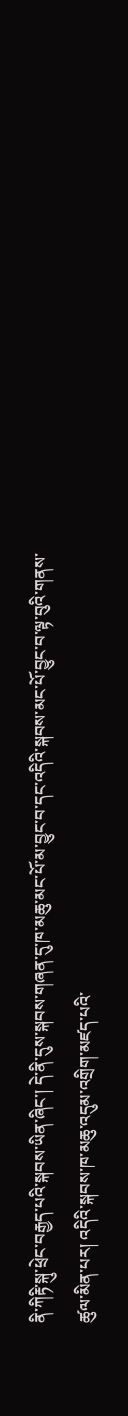ནི་ཀིརྟི་སྐུ་ཕྲེང་བརྒྱད་པའི་སྐབས་ཡིན་ཞིང་། དེ་ནི་དུས་སྐབས་གཞན་དུ་ཁ་མཆུ་མང་པོ་མ་བྱུང་བ་དང་འདིའི་སྐབས་མང་པོ་བྱུང་བ་ལྟ་བུའི་གནས་ཚུལ་མིན་པར། འདིའི་སྐབས་ཁ་མཆུ་འདུམ་འགྲིག་མཛད་པའི་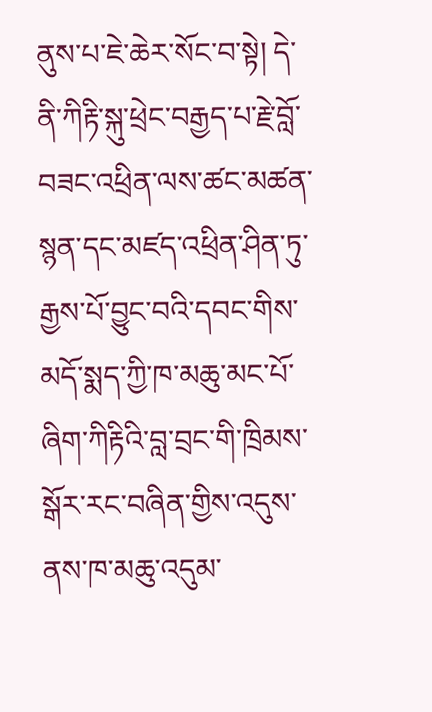ནུས་པ་ཇེ་ཆེར་སོང་བ་སྟེ། དེ་ནི་ཀིརྟི་སྐུ་ཕྲེང་བརྒྱད་པ་རྗེ་བློ་བཟང་འཕྲིན་ལས་ཚང་མཚན་སྙན་དང་མཛད་འཕྲིན་ཤིན་ཏུ་རྒྱས་པོ་བྱུང་བའི་དབང་གིས་མདོ་སྨད་ཀྱི་ཁ་མཆུ་མང་པོ་ཞིག་ཀིརྟིའི་བླ་བྲང་གི་ཁྲིམས་སྒོར་རང་བཞིན་གྱིས་འདུས་ནས་ཁ་མཆུ་འདུམ་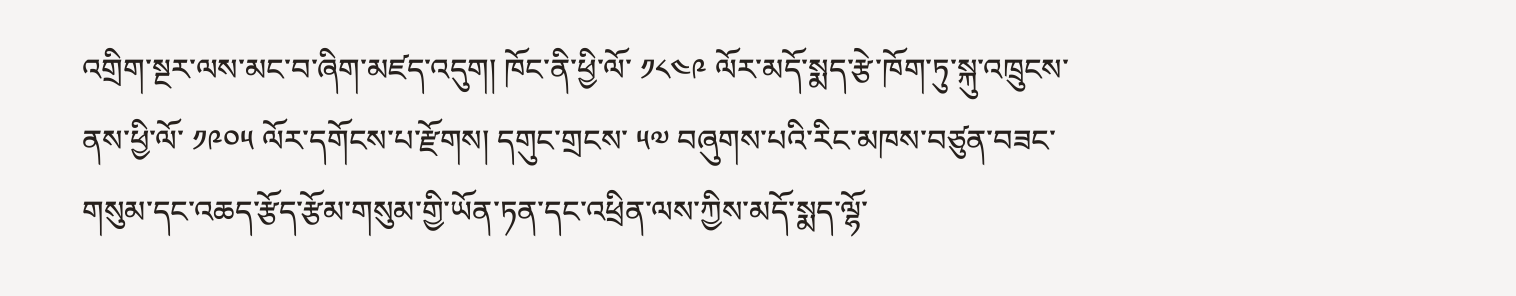འགྲིག་སྔར་ལས་མང་བ་ཞིག་མཛད་འདུག། ཁོང་ནི་ཕྱི་ལོ་ ༡༨༤༩ ལོར་མདོ་སྨད་རྩེ་ཁོག་ཏུ་སྐུ་འཁྲུངས་ནས་ཕྱི་ལོ་ ༡༩༠༥ ལོར་དགོངས་པ་རྫོགས། དགུང་གྲངས་ ༥༧ བཞུགས་པའི་རིང་མཁས་བཙུན་བཟང་གསུམ་དང་འཆད་རྩོད་རྩོམ་གསུམ་གྱི་ཡོན་ཏན་དང་འཕྲིན་ལས་ཀྱིས་མདོ་སྨད་ལྷོ་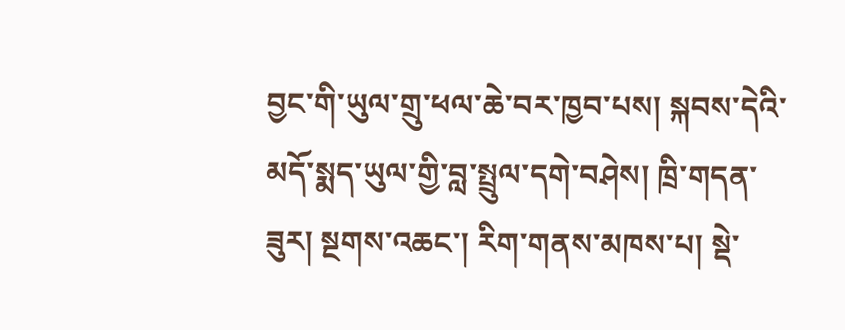བྱང་གི་ཡུལ་གྲུ་ཕལ་ཆེ་བར་ཁྱབ་པས། སྐབས་དེའི་མདོ་སྨད་ཡུལ་གྱི་བླ་སྤྲུལ་དགེ་བཤེས། ཁྲི་གདན་ཟུར། སྔགས་འཆང་། རིག་གནས་མཁས་པ། སྡེ་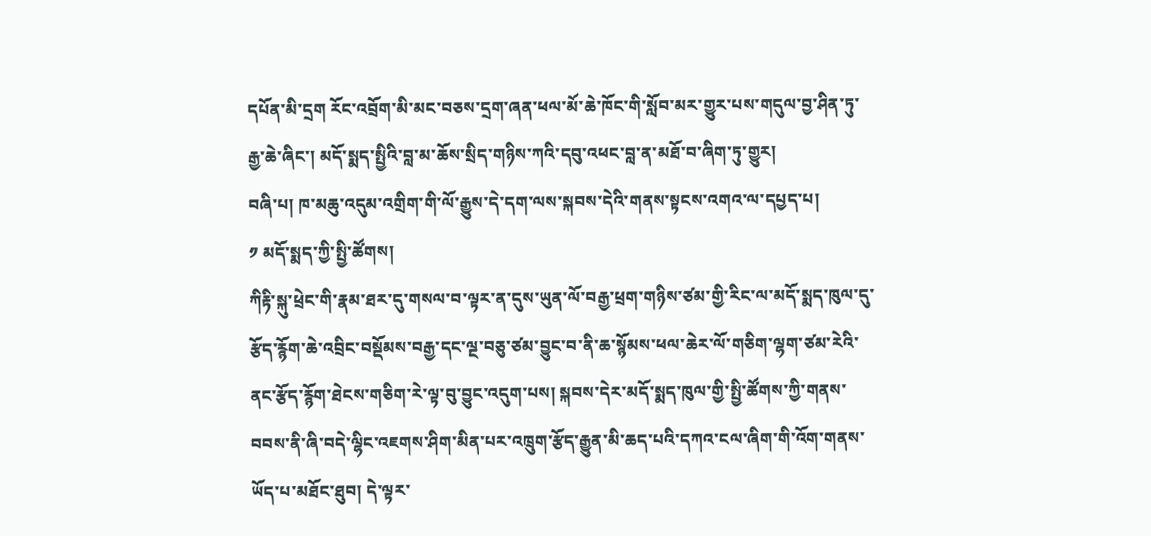དཔོན་མི་དྲག རོང་འབྲོག་མི་མང་བཅས་དྲག་ཞན་ཕལ་མོ་ཆེ་ཁོང་གི་སློབ་མར་གྱུར་པས་གདུལ་བྱ་ཤིན་ཏུ་རྒྱ་ཆེ་ཞིང་། མདོ་སྨད་སྤྱིའི་བླ་མ་ཆོས་སྲིད་གཉིས་ཀའི་དབུ་འཕང་བླ་ན་མཐོ་བ་ཞིག་ཏུ་གྱུར།
བཞི་པ། ཁ་མཆུ་འདུམ་འགྲིག་གི་ལོ་རྒྱུས་དེ་དག་ལས་སྐབས་དེའི་གནས་སྟངས་འགའ་ལ་དཔྱད་པ།
༡ མདོ་སྨད་ཀྱི་སྤྱི་ཚོགས།
ཀིརྟི་སྐུ་ཕྲེང་གི་རྣམ་ཐར་དུ་གསལ་བ་ལྟར་ན་དུས་ཡུན་ལོ་བརྒྱ་ཕྲག་གཉིས་ཙམ་གྱི་རིང་ལ་མདོ་སྨད་ཁུལ་དུ་རྩོད་རྙོག་ཆེ་འབྲིང་བསྡོམས་བརྒྱ་དང་ལྔ་བཅུ་ཙམ་བྱུང་བ་ནི་ཆ་སྙོམས་ཕལ་ཆེར་ལོ་གཅིག་ལྷག་ཙམ་རེའི་ནང་རྩོད་རྙོག་ཐེངས་གཅིག་རེ་ལྟ་བུ་བྱུང་འདུག་པས། སྐབས་དེར་མདོ་སྨད་ཁུལ་གྱི་སྤྱི་ཚོགས་ཀྱི་གནས་བབས་ནི་ཞི་བདེ་ལྷིང་འཇགས་ཤིག་མིན་པར་འཁྲུག་རྩོད་རྒྱུན་མི་ཆད་པའི་དཀའ་ངལ་ཞིག་གི་འོག་གནས་ཡོད་པ་མཐོང་ཐུབ། དེ་ལྟར་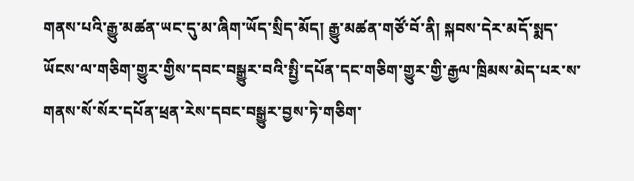གནས་པའི་རྒྱུ་མཚན་ཡང་དུ་མ་ཞིག་ཡོད་སྲིད་མོད། རྒྱུ་མཚན་གཙོ་བོ་ནི། སྐབས་དེར་མདོ་སྨད་ཡོངས་ལ་གཅིག་གྱུར་གྱིས་དབང་བསྒྱུར་བའི་སྤྱི་དཔོན་དང་གཅིག་གྱུར་གྱི་རྒྱལ་ཁྲིམས་མེད་པར་ས་གནས་སོ་སོར་དཔོན་ཕྲན་རེས་དབང་བསྒྱུར་བྱས་ཏེ་གཅིག་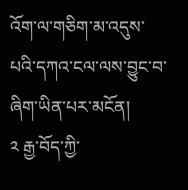འོག་ལ་གཅིག་མ་འདུས་པའི་དཀའ་ངལ་ལས་བྱུང་བ་ཞིག་ཡིན་པར་མངོན།
༢ རྒྱ་བོད་ཀྱི་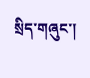སྲིད་གཞུང་།